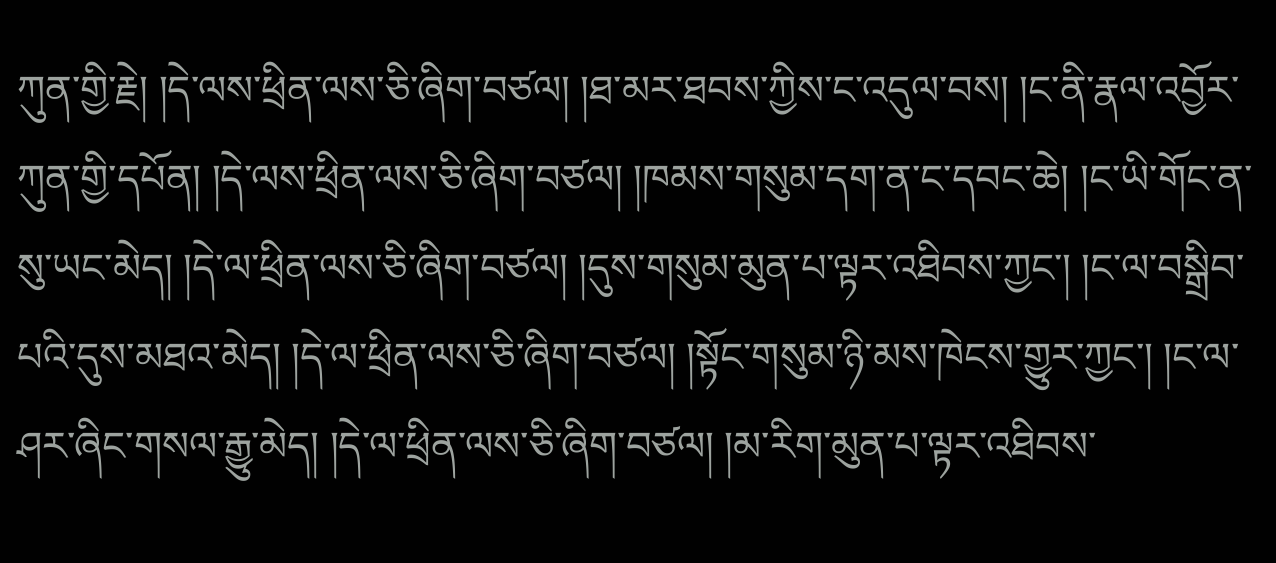ཀུན་གྱི་རྗེ། །དེ་ལས་ཕྲིན་ལས་ཅི་ཞིག་བཙལ། །ཐ་མར་ཐབས་ཀྱིས་ང་འདུལ་བས། །ང་ནི་རྣལ་འབྱོར་ཀུན་གྱི་དཔོན། །དེ་ལས་ཕྲིན་ལས་ཅི་ཞིག་བཙལ། །ཁམས་གསུམ་དག་ན་ང་དབང་ཆེ། །ང་ཡི་གོང་ན་སུ་ཡང་མེད། །དེ་ལ་ཕྲིན་ལས་ཅི་ཞིག་བཙལ། །དུས་གསུམ་མུན་པ་ལྟར་འཐིབས་ཀྱང་། །ང་ལ་བསྒྲིབ་པའི་དུས་མཐའ་མེད། །དེ་ལ་ཕྲིན་ལས་ཅི་ཞིག་བཙལ། །སྟོང་གསུམ་ཉི་མས་ཁེངས་གྱུར་ཀྱང་། །ང་ལ་ཤར་ཞིང་གསལ་རྒྱུ་མེད། །དེ་ལ་ཕྲིན་ལས་ཅི་ཞིག་བཙལ། །མ་རིག་མུན་པ་ལྟར་འཐིབས་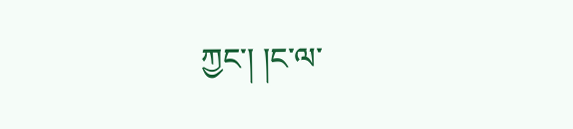ཀྱང་། །ང་ལ་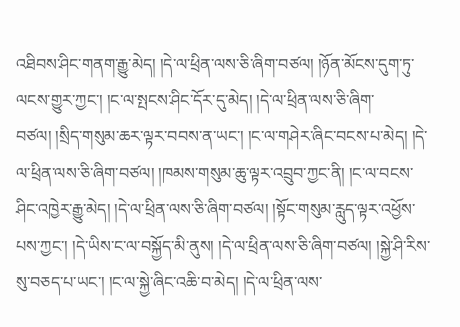འཐིབས་ཤིང་གནག་རྒྱུ་མེད། །དེ་ལ་ཕྲིན་ལས་ཅི་ཞིག་བཙལ། །ཉོན་མོངས་དུག་ཏུ་ལངས་གྱུར་ཀྱང་། །ང་ལ་སྤངས་ཤིང་དོར་དུ་མེད། །དེ་ལ་ཕྲིན་ལས་ཅི་ཞིག་བཙལ། །སྲིད་གསུམ་ཆར་ལྟར་བབས་ན་ཡང་། །ང་ལ་གཤེར་ཞིང་བངས་པ་མེད། །དེ་ལ་ཕྲིན་ལས་ཅི་ཞིག་བཙལ། །ཁམས་གསུམ་ཆུ་ལྟར་འབྲུབ་ཀྱང་ནི། །ང་ལ་བངས་ཤིང་འཁྱེར་རྒྱུ་མེད། །དེ་ལ་ཕྲིན་ལས་ཅི་ཞིག་བཙལ། །སྟོང་གསུམ་རླུད་ལྟར་འཕྱོས་པས་ཀྱང་། །དེ་ཡིས་ང་ལ་བསྐྱོད་མི་ནུས། །དེ་ལ་ཕྲིན་ལས་ཅི་ཞིག་བཙལ། །སྐྱེ་ཤི་རིས་སུ་བཅད་པ་ཡང་། །ང་ལ་སྐྱེ་ཞིང་འཆི་བ་མེད། །དེ་ལ་ཕྲིན་ལས་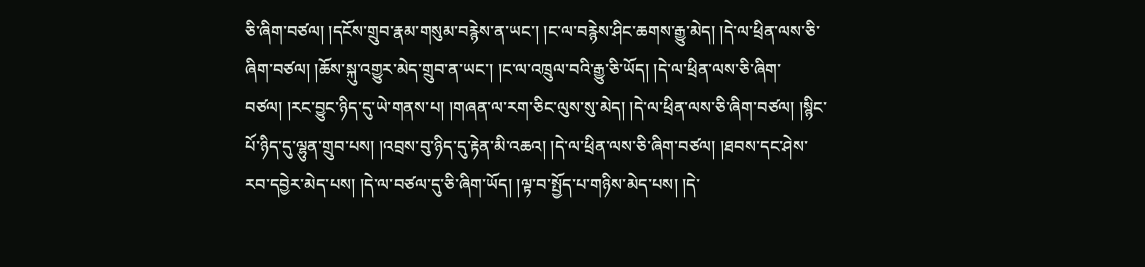ཅི་ཞིག་བཙལ། །དངོས་གྲུབ་རྣམ་གསུམ་བརྙེས་ན་ཡང་། །ང་ལ་བརྙེས་ཤིང་ཆགས་རྒྱུ་མེད། །དེ་ལ་ཕྲིན་ལས་ཅི་ཞིག་བཙལ། །ཆོས་སྐུ་འགྱུར་མེད་གྲུབ་ན་ཡང་། །ང་ལ་འཁྲུལ་བའི་རྒྱུ་ཅི་ཡོད། །དེ་ལ་ཕྲིན་ལས་ཅི་ཞིག་བཙལ། །རང་བྱུང་ཉིད་དུ་ཡེ་གནས་པ། །གཞན་ལ་རག་ཅིང་ལུས་སུ་མེད། །དེ་ལ་ཕྲིན་ལས་ཅི་ཞིག་བཙལ། །སྙིང་པོ་ཉིད་དུ་ལྷུན་གྲུབ་པས། །འབྲས་བུ་ཉིད་དུ་རྟེན་མི་འཆའ། །དེ་ལ་ཕྲིན་ལས་ཅི་ཞིག་བཙལ། །ཐབས་དང་ཤེས་རབ་དབྱེར་མེད་པས། །དེ་ལ་བཙལ་དུ་ཅི་ཞིག་ཡོད། །ལྟ་བ་སྤྱོད་པ་གཉིས་མེད་པས། །དེ་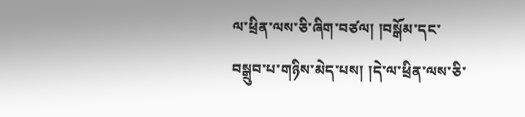ལ་ཕྲིན་ལས་ཅི་ཞིག་བཙལ། །བསྒོམ་དང་བསྒྲུབ་པ་གཉིས་མེད་པས། །དེ་ལ་ཕྲིན་ལས་ཅི་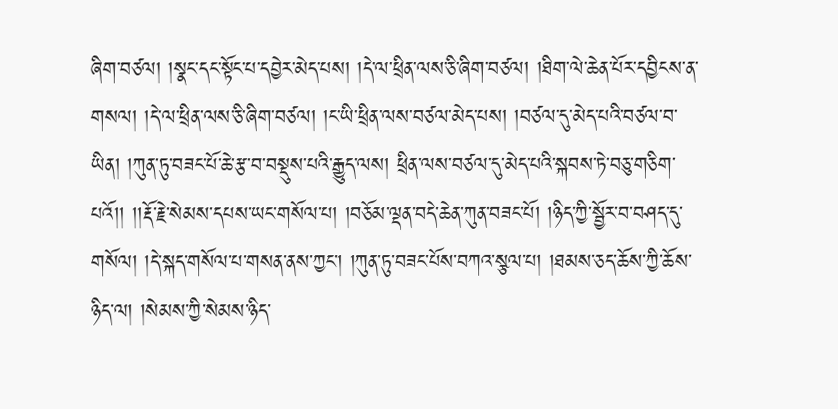ཞིག་བཙལ། །སྣང་དང་སྟོང་པ་དབྱེར་མེད་པས། །དེ་ལ་ཕྲིན་ལས་ཅི་ཞིག་བཙལ། །ཐིག་ལེ་ཆེན་པོར་དབྱིངས་ན་གསལ། །དེ་ལ་ཕྲིན་ལས་ཅི་ཞིག་བཙལ། །ང་ཡི་ཕྲིན་ལས་བཙལ་མེད་པས། །བཙལ་དུ་མེད་པའི་བཙལ་བ་ཡིན། །ཀུན་ཏུ་བཟང་པོ་ཆེ་རྩ་བ་བསྡུས་པའི་རྒྱུད་ལས། ཕྲིན་ལས་བཙལ་དུ་མེད་པའི་སྐབས་ཏེ་བཅུ་གཅིག་པའོ།། །།རྡོ་རྗེ་སེམས་དཔས་ཡང་གསོལ་པ། །བཅོམ་ལྡན་བདེ་ཆེན་ཀུན་བཟང་པོ། །ཉིད་ཀྱི་སྦྱོར་བ་བཤད་དུ་གསོལ། །དེ་སྐད་གསོལ་པ་གསན་ནས་ཀྱང་། །ཀུན་ཏུ་བཟང་པོས་བཀའ་སྩལ་པ། །ཐམས་ཅད་ཆོས་ཀྱི་ཆོས་ཉིད་ལ། །སེམས་ཀྱི་སེམས་ཉིད་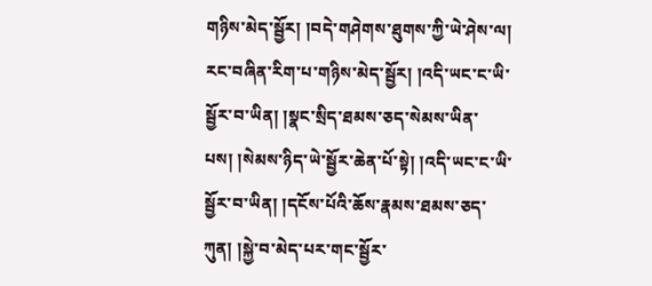གཉིས་མེད་སྦྱོར། །བདེ་གཤེགས་ཐུགས་ཀྱི་ཡེ་ཤེས་ལ། རང་བཞིན་རིག་པ་གཉིས་མེད་སྦྱོར། །འདི་ཡང་ང་ཡི་སྦྱོར་བ་ཡིན། །སྣང་སྲིད་ཐམས་ཅད་སེམས་ཡིན་པས། །སེམས་ཉིད་ཡེ་སྦྱོར་ཆེན་པོ་སྟེ། །འདི་ཡང་ང་ཡི་སྦྱོར་བ་ཡིན། །དངོས་པོའི་ཆོས་རྣམས་ཐམས་ཅད་ཀུན། །སྐྱེ་བ་མེད་པར་གང་སྦྱོར་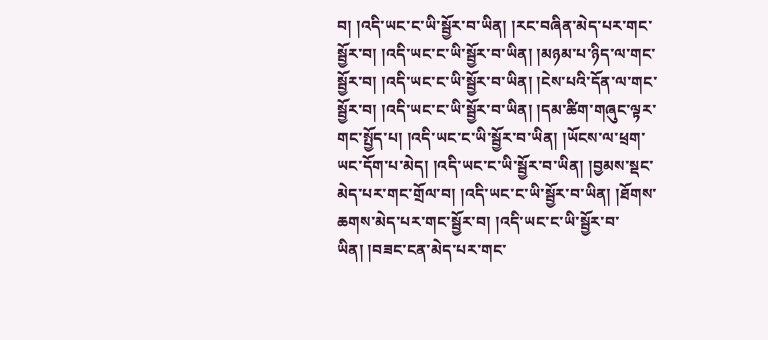བ། །འདི་ཡང་ང་ཡི་སྦྱོར་བ་ཡིན། །རང་བཞིན་མེད་པར་གང་སྦྱོར་བ། །འདི་ཡང་ང་ཡི་སྦྱོར་བ་ཡིན། །མཉམ་པ་ཉིད་ལ་གང་སྦྱོར་བ། །འདི་ཡང་ང་ཡི་སྦྱོར་བ་ཡིན། །ངེས་པའི་དོན་ལ་གང་སྦྱོར་བ། །འདི་ཡང་ང་ཡི་སྦྱོར་བ་ཡིན། །དམ་ཚིག་གཞུང་ལྟར་གང་སྤྱོད་པ། །འདི་ཡང་ང་ཡི་སྦྱོར་བ་ཡིན། །ཡོངས་ལ་ཕྲག་ཡང་དོག་པ་མེད། །འདི་ཡང་ང་ཡི་སྦྱོར་བ་ཡིན། །བྱམས་སྡང་མེད་པར་གང་གྲོལ་བ། །འདི་ཡང་ང་ཡི་སྦྱོར་བ་ཡིན། །ཐོགས་ཆགས་མེད་པར་གང་སྦྱོར་བ། །འདི་ཡང་ང་ཡི་སྦྱོར་བ་ཡིན། །བཟང་ངན་མེད་པར་གང་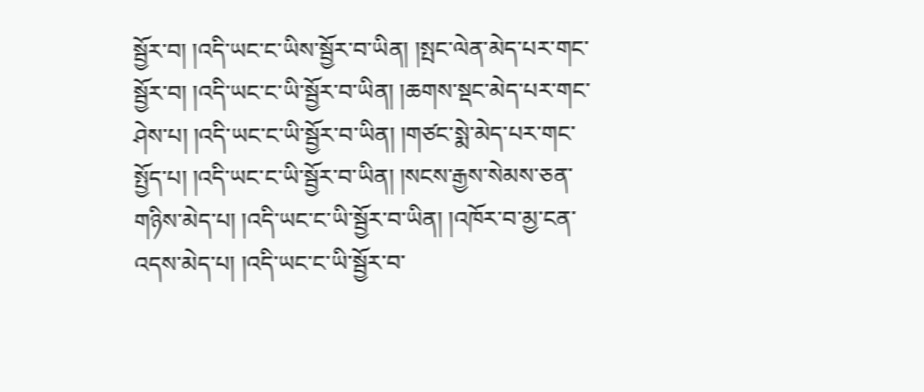སྦྱོར་བ། །འདི་ཡང་ང་ཡིས་སྦྱོར་བ་ཡིན། །སྤང་ལེན་མེད་པར་གང་སྦྱོར་བ། །འདི་ཡང་ང་ཡི་སྦྱོར་བ་ཡིན། །ཆགས་སྡང་མེད་པར་གང་ཤེས་པ། །འདི་ཡང་ང་ཡི་སྦྱོར་བ་ཡིན། །གཙང་སྨེ་མེད་པར་གང་སྤྱོད་པ། །འདི་ཡང་ང་ཡི་སྦྱོར་བ་ཡིན། །སངས་རྒྱས་སེམས་ཅན་གཉིས་མེད་པ། །འདི་ཡང་ང་ཡི་སྦྱོར་བ་ཡིན། །འཁོར་བ་མྱ་ངན་འདས་མེད་པ། །འདི་ཡང་ང་ཡི་སྦྱོར་བ་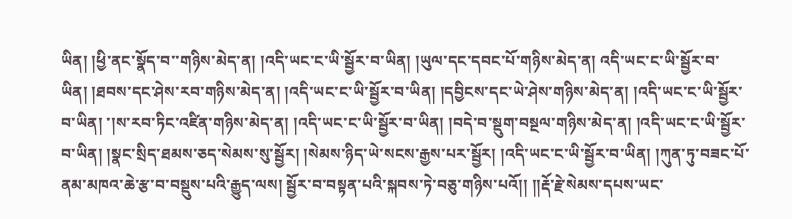ཡིན། །ཕྱི་ནང་སྣོད་བ་་གཉིས་མེད་ན། །འདི་ཡང་ང་ཡི་སྦྱོར་བ་ཡིན། །ཡུལ་དང་དབང་པོ་གཉིས་མེད་ན། འདི་ཡང་ང་ཡི་སྦྱོར་བ་ཡིན། །ཐབས་དང་ཤེས་རབ་གཉིས་མེད་ན། །འདི་ཡང་ང་ཡི་སྦྱོར་བ་ཡིན། །དབྱིངས་དང་ཡེ་ཤེས་གཉིས་མེད་ན། །འདི་ཡང་ང་ཡི་སྦྱོར་བ་ཡིན། ་།ས་རབ་ཏིང་འཛིན་གཉིས་མེད་ན། །འདི་ཡང་ང་ཡི་སྦྱོར་བ་ཡིན། །བདེ་བ་སྡུག་བསྔལ་གཉིས་མེད་ན། །འདི་ཡང་ང་ཡི་སྦྱོར་བ་ཡིན། །སྣང་སྲིད་ཐམས་ཅད་སེམས་སུ་སྦྱོར། །སེམས་ཉིད་ཡེ་སངས་རྒྱས་པར་སྦྱོར། །འདི་ཡང་ང་ཡི་སྦྱོར་བ་ཡིན། །ཀུན་ཏུ་བཟང་པོ་ནམ་མཁའ་ཆེ་རྩ་བ་བསྡུས་པའི་རྒྱུད་ལས། སྦྱོར་བ་བསྟན་པའི་སྐབས་ཏེ་བཅུ་གཉིས་པའོ།། །།རྡོ་རྗེ་སེམས་དཔས་ཡང་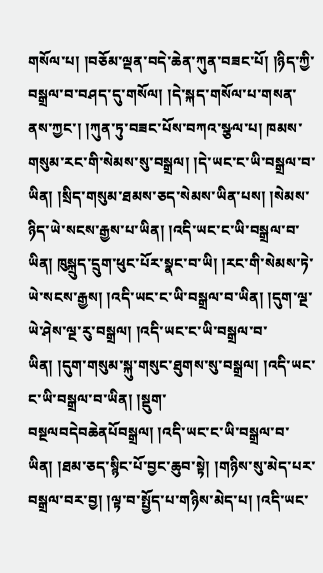གསོལ་པ། །བཅོམ་ལྡན་བདེ་ཆེན་ཀུན་བཟང་པོ། །ཉིད་ཀྱི་བསྒྲལ་བ་བཤད་དུ་གསོལ། །དེ་སྐད་གསོལ་པ་གསན་ནས་ཀྱང་། །ཀུན་ཏུ་བཟང་པོས་བཀའ་སྩལ་པ། ཁམས་གསུམ་རང་གི་སེམས་སུ་བསྒྲལ། །དེ་ཡང་ང་ཡི་བསྒྲལ་བ་ཡིན། །སྲིད་གསུམ་ཐམས་ཅད་སེམས་ཡིན་པས། །སེམས་ཉིད་ཡེ་སངས་རྒྱས་པ་ཡིན། །འདི་ཡང་ང་ཡི་བསྒྲལ་བ་ཡིན། ཁུསྐྲུད་དྲུག་ཕུང་པོར་སྣང་བ་ཡི། །རང་གི་སེམས་ཏེ་ཡེ་སངས་རྒྱས། །འདི་ཡང་ང་ཡི་བསྒྲལ་བ་ཡིན། །དུག་ལྔ་ཡེ་ཤེས་ལྔ་རུ་བསྒྲལ། །འདི་ཡང་ང་ཡི་བསྒྲལ་བ་ཡིན། །དུག་གསུམ་སྐུ་གསུང་ཐུགས་སུ་བསྒྲལ། །འདི་ཡང་ང་ཡི་བསྒྲལ་བ་ཡིན། །སྡུག་བསྔལབདེབཆེནཔོབསྒྲལ། །འདི་ཡང་ང་ཡི་བསྒྲལ་བ་ཡིན། །ཐམ་ཅད་སྙིང་པོ་བྱང་ཆུབ་སྟེ། །གཉིས་སུ་མེད་པར་བསྒྲལ་བར་བྱ། །ལྟ་བ་སྤྱོད་པ་གཉིས་མེད་པ། །འདི་ཡང་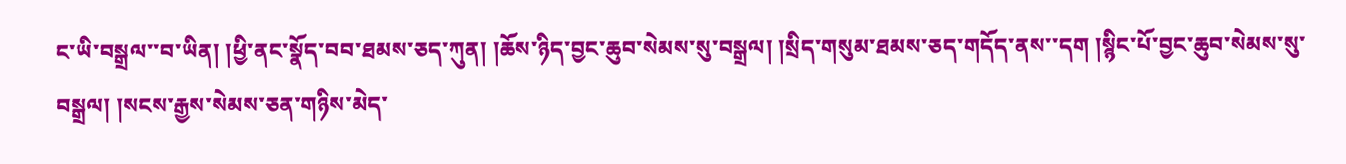ང་ཡི་བསྒྲལ་་བ་ཡིན། །ཕྱི་ནང་སྣོད་བབ་ཐམས་ཅད་ཀུན། །ཆོས་ཉིད་བྱང་ཆུབ་སེམས་སུ་བསྒྲལ། །སྲིད་གསུམ་ཐམས་ཅད་གདོད་ནས་་དག །སྙིང་པོ་བྱང་ཆུབ་སེམས་སུ་བསྒྲལ། །སངས་རྒྱས་སེམས་ཅན་གཉིས་མེད་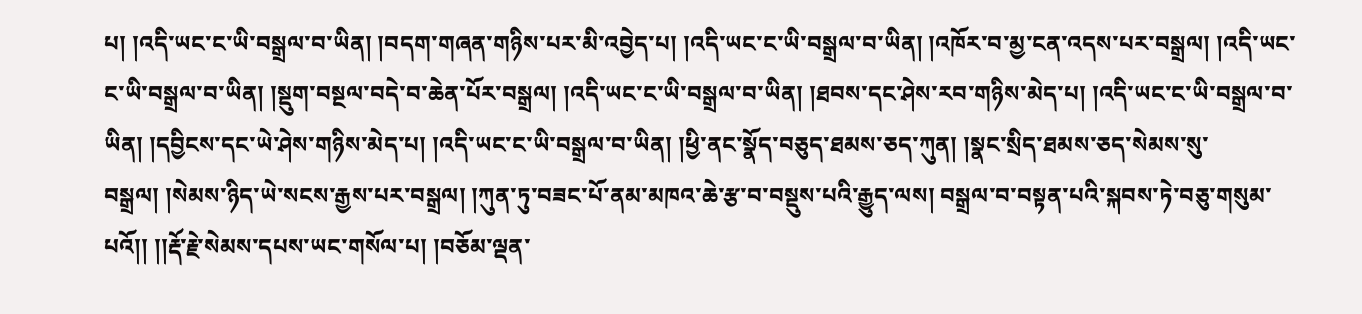པ། །འདི་ཡང་ང་ཡི་བསྒྲལ་བ་ཡིན། །བདག་གཞན་གཉིས་པར་མི་འབྱེད་པ། །འདི་ཡང་ང་ཡི་བསྒྲལ་བ་ཡིན། །འཁོར་བ་མྱ་ངན་འདས་པར་བསྒྲལ། །འདི་ཡང་ང་ཡི་བསྒྲལ་བ་ཡིན། །སྡུག་བསྔལ་བདེ་བ་ཆེན་པོར་བསྒྲལ། །འདི་ཡང་ང་ཡི་བསྒྲལ་བ་ཡིན། །ཐབས་དང་ཤེས་རབ་གཉིས་མེད་པ། །འདི་ཡང་ང་ཡི་བསྒྲལ་བ་ཡིན། །དབྱིངས་དང་ཡེ་ཤེས་གཉིས་མེད་པ། །འདི་ཡང་ང་ཡི་བསྒྲལ་བ་ཡིན། །ཕྱི་ནང་སྣོད་བཅུད་ཐམས་ཅད་ཀུན། །སྣང་སྲིད་ཐམས་ཅད་སེམས་སུ་བསྒྲལ། །སེམས་ཉིད་ཡེ་སངས་རྒྱས་པར་བསྒྲལ། །ཀུན་ཏུ་བཟང་པོ་ནམ་མཁའ་ཆེ་རྩ་བ་བསྡུས་པའི་རྒྱུད་ལས། བསྒྲལ་བ་བསྟན་པའི་སྐབས་ཏེ་བཅུ་གསུམ་པའོ།། །།རྡོ་རྗེ་སེམས་དཔས་ཡང་གསོལ་པ། །བཅོམ་ལྡན་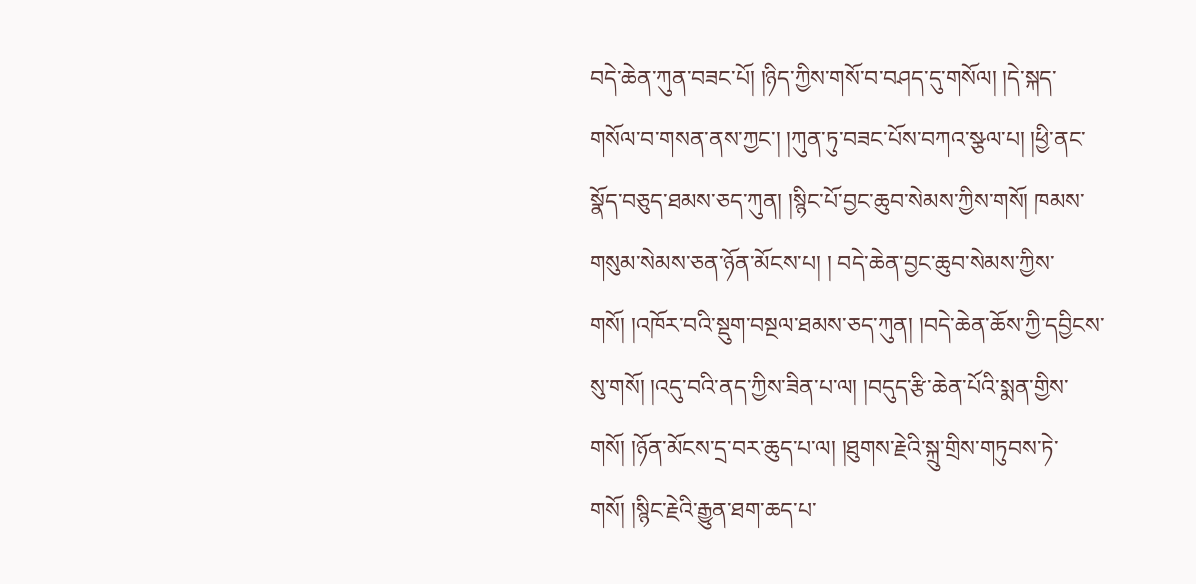བདེ་ཆེན་ཀུན་བཟང་པོ། །ཉིད་ཀྱིས་གསོ་བ་བཤད་དུ་གསོལ། །དེ་སྐད་གསོལ་བ་གསན་ནས་ཀྱང་། །ཀུན་ཏུ་བཟང་པོས་བཀའ་སྩལ་པ། །ཕྱི་ནང་སྣོད་བཅུད་ཐམས་ཅད་ཀུན། །སྙིང་པོ་བྱང་ཆུབ་སེམས་ཀྱིས་གསོ། ཁམས་གསུམ་སེམས་ཅན་ཉོན་མོངས་པ། ། བདེ་ཆེན་བྱང་ཆུབ་སེམས་ཀྱིས་གསོ། །འཁོར་བའི་སྡུག་བསྔལ་ཐམས་ཅད་ཀུན། །བདེ་ཆེན་ཆོས་ཀྱི་དབྱིངས་སུ་གསོ། །འདུ་བའི་ནད་ཀྱིས་ཟིན་པ་ལ། །བདུད་རྩི་ཆེན་པོའི་སྨན་གྱིས་གསོ། །ཉོན་མོངས་དྲ་བར་ཆུད་པ་ལ། །ཐུགས་རྗེའི་སྐྲུ་གྲིས་གཏུབས་ཏེ་གསོ། །སྙིང་རྗེའི་རྒྱུན་ཐག་ཆད་པ་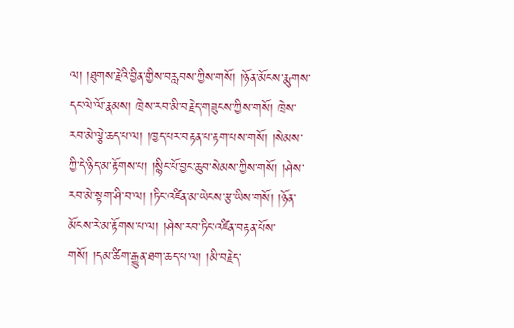ལ། །ཐུགས་རྗེའི་བྱིན་གྱིས་བརླབས་ཀྱིས་གསོ། །ཉོན་མོངས་རྨུགས་དང་ལེ་ལོ་རྣམས། ཁྲེས་རབ་མི་བརྗེད་གཟུངས་ཀྱིས་གསོ། ཁྲེས་རབ་མེ་ལྕེ་ཆད་པ་ལ། །ཁྱད་པར་བརྟན་པ་རྟག་པས་གསོ། །སེམས་ཀྱི་དེ་ཉིད་མ་རྟོགས་པ། །སྙིང་པོ་བྱང་ཆུབ་སེམས་ཀྱིས་གསོ། །ཤེས་རབ་མེ་སྟག་ཤི་བ་ལ། །ཏིང་འཛིན་མ་ཡེངས་རྩ་ཡིས་གསོ། །ཉོན་མོངས་རེ་མ་རྟོགས་པ་ལ། །ཤེས་རབ་ཏིང་འཛིན་བརྟན་པོས་གསོ། །དམ་ཚིག་རྒྱུན་ཐག་ཆད་པ་ལ། །མི་བརྗེད་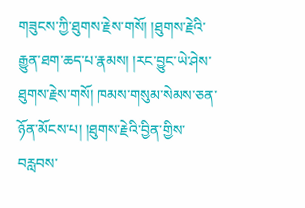གཟུངས་ཀྱི་ཐུགས་རྗེས་གསོ། །ཐུགས་རྗེའི་རྒྱུན་ཐག་ཆད་པ་རྣམས། །རང་བྱུང་ཡེ་ཤེས་ཐུགས་རྗེས་གསོ། ཁམས་གསུམ་སེམས་ཅན་ཉོན་མོངས་པ། །ཐུགས་རྗེའི་བྱིན་གྱིས་བརླབས་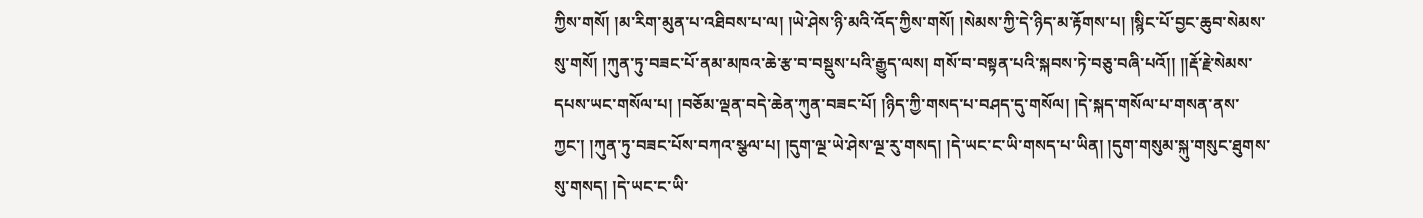ཀྱིས་གསོ། །མ་རིག་མུན་པ་འཐིབས་པ་ལ། །ཡེ་ཤེས་ཉི་མའི་འོད་ཀྱིས་གསོ། །སེམས་ཀྱི་དེ་ཉིད་མ་རྟོགས་པ། །སྙིང་པོ་བྱང་ཆུབ་སེམས་སུ་གསོ། །ཀུན་ཏུ་བཟང་པོ་ནམ་མཁའ་ཆེ་རྩ་བ་བསྡུས་པའི་རྒྱུད་ལས། གསོ་བ་བསྟན་པའི་སྐབས་ཏེ་བཅུ་བཞི་པའོ།། །།རྡོ་རྗེ་སེམས་དཔས་ཡང་གསོལ་པ། །བཅོམ་ལྡན་བདེ་ཆེན་ཀུན་བཟང་པོ། །ཉིད་ཀྱི་གསད་པ་བཤད་དུ་གསོལ། །དེ་སྐད་གསོལ་པ་གསན་ནས་ཀྱང་། །ཀུན་ཏུ་བཟང་པོས་བཀའ་སྩལ་པ། །དུག་ལྔ་ཡེ་ཤེས་ལྔ་རུ་གསད། །དེ་ཡང་ང་ཡི་གསད་པ་ཡིན། །དུག་གསུམ་སྐུ་གསུང་ཐུགས་སུ་གསད། །དེ་ཡང་ང་ཡི་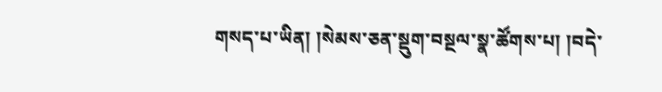གསད་པ་ཡིན། །སེམས་ཅན་སྡུག་བསྔལ་སྣ་ཚོགས་པ། །བདེ་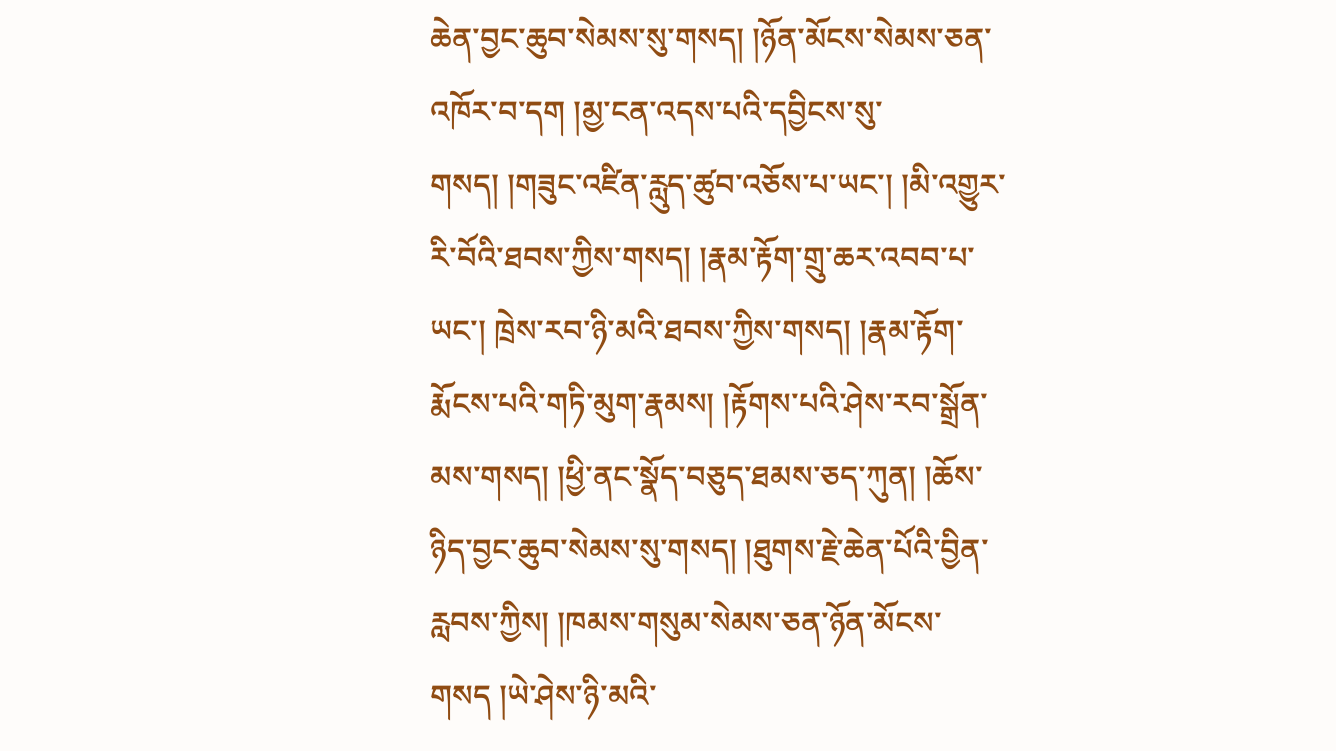ཆེན་བྱང་ཆུབ་སེམས་སུ་གསད། །ཉོན་མོངས་སེམས་ཅན་འཁོར་བ་དག །མྱ་ངན་འདས་པའི་དབྱིངས་སུ་གསད། །གཟུང་འཛིན་རླུད་ཚུབ་འཅོས་པ་ཡང་། །མི་འགྱུར་རི་བོའི་ཐབས་ཀྱིས་གསད། །རྣམ་རྟོག་གྲུ་ཆར་འབབ་པ་ཡང་། ཁྲེས་རབ་ཉི་མའི་ཐབས་ཀྱིས་གསད། །རྣམ་རྟོག་རྨོངས་པའི་གཏི་མུག་རྣམས། །རྟོགས་པའི་ཤེས་རབ་སྒྲོན་མས་གསད། །ཕྱི་ནང་སྣོད་བཅུད་ཐམས་ཅད་ཀུན། །ཆོས་ཉིད་བྱང་ཆུབ་སེམས་སུ་གསད། །ཐུགས་རྗེ་ཆེན་པོའི་བྱིན་རླབས་ཀྱིས། །ཁམས་གསུམ་སེམས་ཅན་ཉོན་མོངས་གསད །ཡེ་ཤེས་ཉི་མའི་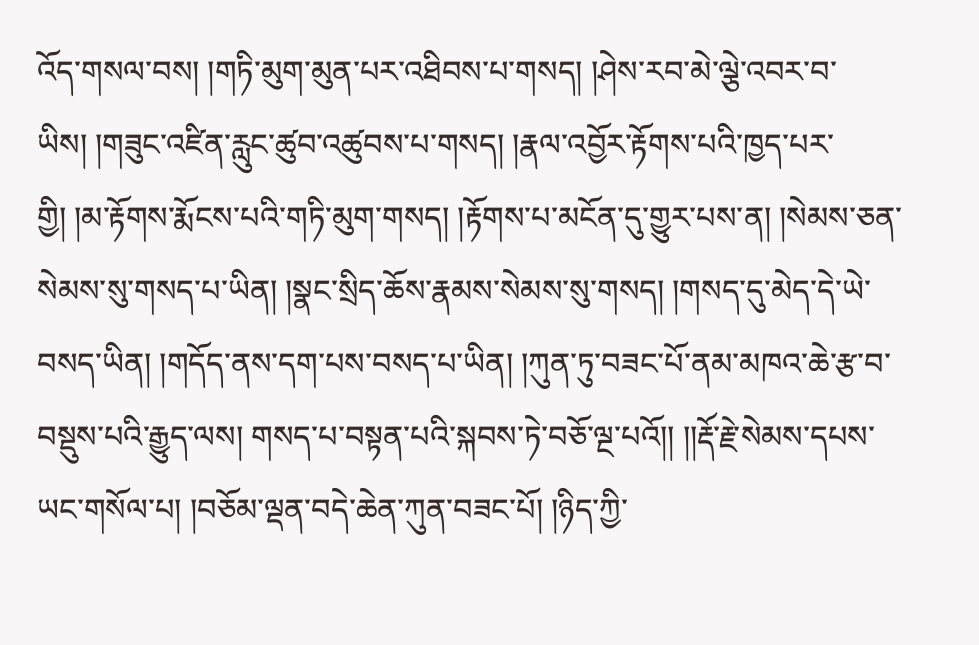འོད་གསལ་བས། །གཏི་མུག་མུན་པར་འཐིབས་པ་གསད། །ཤེས་རབ་མེ་ལྕེ་འབར་བ་ཡིས། །གཟུང་འཛིན་རླུང་ཚུབ་འཚུབས་པ་གསད། །རྣལ་འབྱོར་རྟོགས་པའི་ཁྱད་པར་གྱི། །མ་རྟོགས་རྨོངས་པའི་གཏི་མུག་གསད། །རྟོགས་པ་མངོན་དུ་གྱུར་པས་ན། །སེམས་ཅན་སེམས་སུ་གསད་པ་ཡིན། །སྣང་སྲིད་ཆོས་རྣམས་སེམས་སུ་གསད། །གསད་དུ་མེད་དེ་ཡེ་བསད་ཡིན། །གདོད་ནས་དག་པས་བསད་པ་ཡིན། །ཀུན་ཏུ་བཟང་པོ་ནམ་མཁའ་ཆེ་རྩ་བ་བསྡུས་པའི་རྒྱུད་ལས། གསད་པ་བསྟན་པའི་སྐབས་ཏེ་བཅོ་ལྔ་པའོ།། །།རྡོ་རྗེ་སེམས་དཔས་ཡང་གསོལ་པ། །བཅོམ་ལྡན་བདེ་ཆེན་ཀུན་བཟང་པོ། །ཉིད་ཀྱི་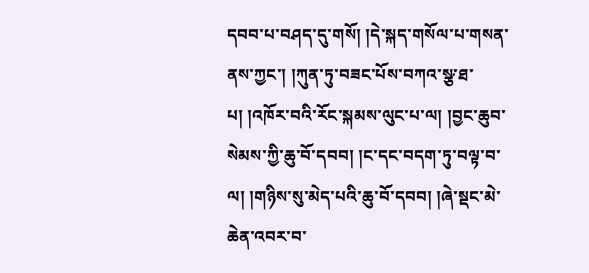དབབ་པ་བཤད་དུ་གསོ། །དེ་སྐད་གསོལ་པ་གསན་ནས་ཀྱང་། །ཀུན་ཏུ་བཟང་པོས་བཀའ་སྩ་ཐ་པ། །འཁོར་བའི་རོང་སྐམས་ལུང་པ་ལ། །བྱང་ཆུབ་སེམས་ཀྱི་ཆུ་བོ་དབབ། །ང་དང་བདག་ཏུ་བལྟ་བ་ལ། །གཉིས་སུ་མེད་པའི་ཆུ་བོ་དབབ། །ཞེ་སྡང་མེ་ཆེན་འབར་བ་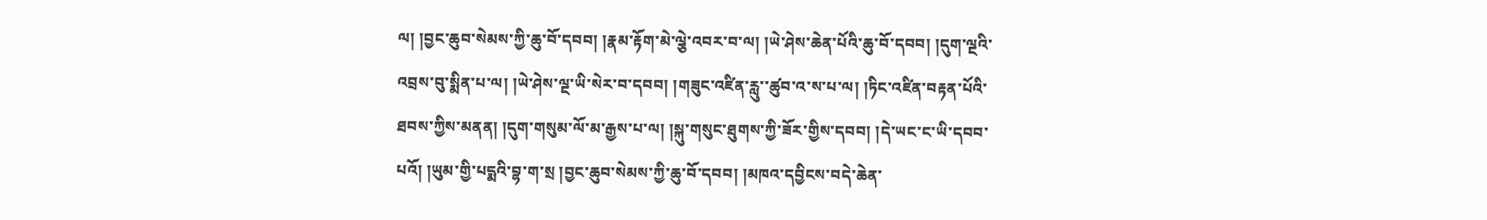ལ། །བྱང་ཆུབ་སེམས་ཀྱི་ཆུ་བོ་དབབ། །རྣམ་རྟོག་མེ་ལྕེ་འབར་བ་ལ། །ཡེ་ཤེས་ཆེན་པོའི་ཆུ་བོ་དབབ། །དུག་ལྔའི་འབྲས་བུ་སྨིན་པ་ལ། །ཡེ་ཤེས་ལྔ་ཡི་སེར་བ་དབབ། །གཟུང་འཛིན་རླུ་་ཚུབ་འ་ས་པ་ལ། །ཏིང་འཛིན་བརྟན་པོའི་ཐབས་ཀྱིས་མནན། །དུག་གསུམ་ལོ་མ་རྒྱས་པ་ལ། །སྐུ་གསུང་ཐུགས་ཀྱི་ཟོར་གྱིས་དབབ། །དེ་ཡང་ང་ཡི་དབབ་པའོ། །ཡུམ་གྱི་པདྨའི་བྷ་ག་སྲ །བྱང་ཆུབ་སེམས་ཀྱི་ཆུ་བོ་དབབ། །མཁའ་དབྱིངས་བདེ་ཆེན་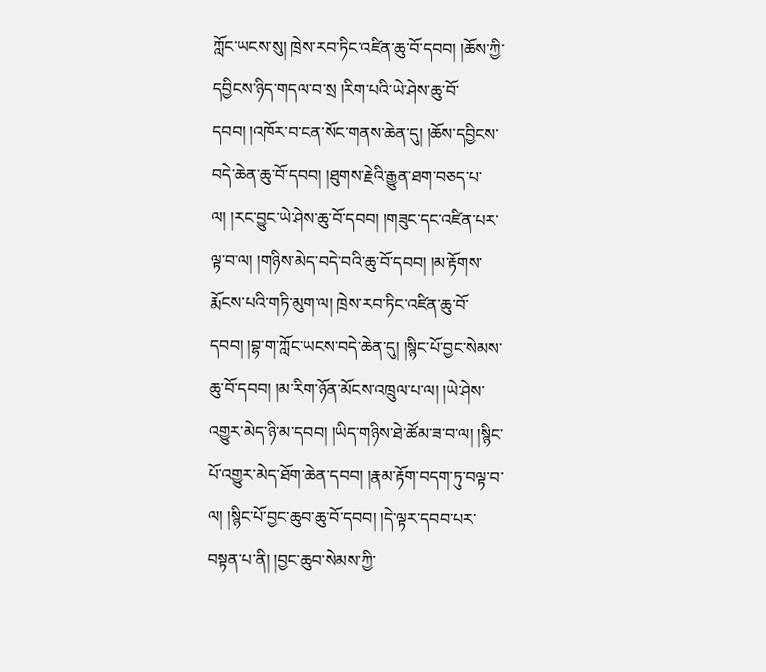ཀློང་ཡངས་སུ། ཁྲེས་རབ་ཏིང་འཛིན་ཆུ་བོ་དབབ། །ཆོས་ཀྱི་དབྱིངས་ཉིད་གདལ་བ་སྲ །རིག་པའི་ཡེ་ཤེས་ཆུ་བོ་དབབ། །འཁོར་བ་ངན་སོང་གནས་ཆེན་དུ། །ཆོས་དབྱིངས་བདེ་ཆེན་ཆུ་བོ་དབབ། །ཐུགས་རྗེའི་རྒྱུན་ཐག་བཅད་པ་ལ། །རང་བྱུང་ཡེ་ཤེས་ཆུ་བོ་དབབ། །གཟུང་དང་འཛིན་པར་ལྟ་བ་ལ། །གཉིས་མེད་བདེ་བའི་ཆུ་བོ་དབབ། །མ་རྟོགས་རྨོངས་པའི་གཏི་མུག་ལ། ཁྲེས་རབ་ཏིང་འཛིན་ཆུ་བོ་དབབ། །བྷ་ག་ཀློང་ཡངས་བདེ་ཆེན་དུ། །སྙིང་པོ་བྱང་སེམས་ཆུ་བོ་དབབ། །མ་རིག་ཉོན་མོངས་འཁྲུལ་པ་ལ། །ཡེ་ཤེས་འགྱུར་མེད་ཉི་མ་དབབ། །ཡིད་གཉིས་ཐེ་ཚོམ་ཟ་བ་ལ། །སྙིང་པོ་འགྱུར་མེད་ཐོག་ཆེན་དབབ། །རྣམ་རྟོག་བདག་ཏུ་བལྟ་བ་ལ། །སྙིང་པོ་བྱང་ཆུབ་ཆུ་བོ་དབབ། །དེ་ལྟར་དབབ་པར་བསྟན་པ་ནི། །བྱང་ཆུབ་སེམས་ཀྱི་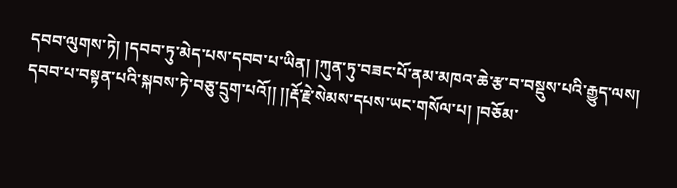དབབ་ལུགས་ཏེ། །དབབ་ཏུ་མེད་པས་དབབ་པ་ཡིན། །ཀུན་ཏུ་བཟང་པོ་ནམ་མཁའ་ཆེ་རྩ་བ་བསྡུས་པའི་རྒྱུད་ལས། དབབ་པ་བསྟན་པའི་སྐབས་ཏེ་བཅུ་དྲུག་པའོ།། །།རྡོ་རྗེ་སེམས་དཔས་ཡང་གསོལ་པ། །བཅོམ་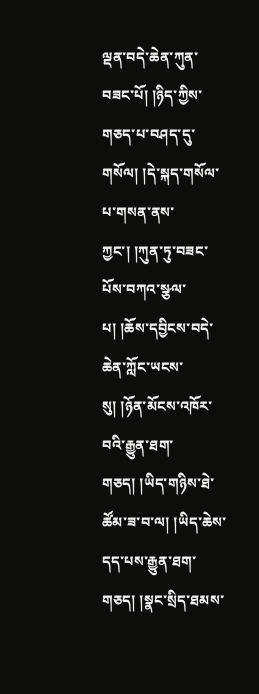ལྡན་བདེ་ཆེན་ཀུན་བཟང་པོ། །ཉིད་ཀྱིས་གཅད་པ་བཤད་དུ་གསོལ། །དེ་སྐད་གསོལ་པ་གསན་ནས་ཀྱང་། །ཀུན་ཏུ་བཟང་པོས་བཀའ་སྩལ་པ། །ཆོས་དབྱིངས་བདེ་ཆེན་ཀློང་ཡངས་སུ། །ཉོན་མོངས་འཁོར་བའི་རྒྱུན་ཐག་གཅད། །ཡིད་གཉིས་ཐེ་ཚོམ་ཟ་བ་ལ། །ཡིད་ཆེས་དད་པས་རྒྱུན་ཐག་གཅད། །སྣང་སྲིད་ཐམས་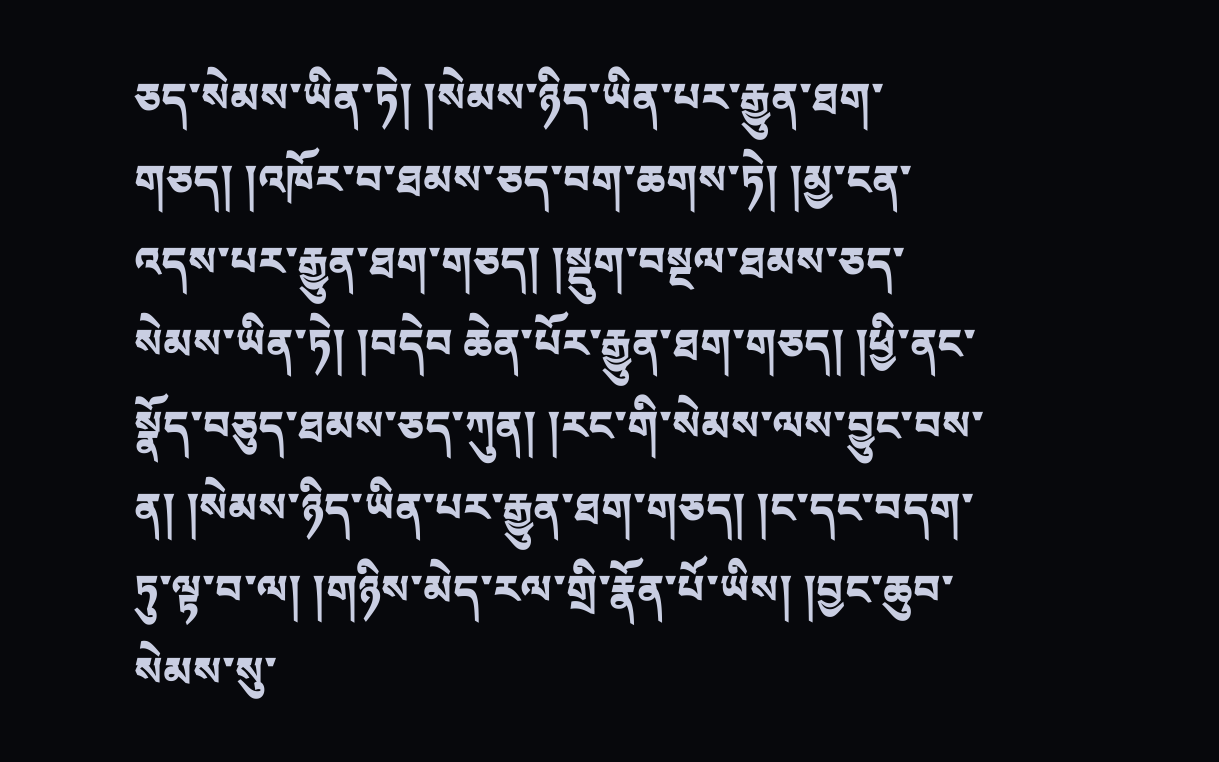ཅད་སེམས་ཡིན་ཏེ། །སེམས་ཉིད་ཡིན་པར་རྒྱུན་ཐག་གཅད། །འཁོར་བ་ཐམས་ཅད་བག་ཆགས་ཏེ། །མྱ་ངན་འདས་པར་རྒྱུན་ཐག་གཅད། །སྡུག་བསྔལ་ཐམས་ཅད་སེམས་ཡིན་ཏེ། །བདེབ ཆེན་པོར་རྒྱུན་ཐག་གཅད། །ཕྱི་ནང་སྣོད་བཅུད་ཐམས་ཅད་ཀུན། །རང་གི་སེམས་ལས་བྱུང་བས་ན། །སེམས་ཉིད་ཡིན་པར་རྒྱུན་ཐག་གཅད། །ང་དང་བདག་ཏུ་ལྟ་བ་ལ། །གཉིས་མེད་རལ་གྲི་རྣོན་པོ་ཡིས། །བྱང་ཆུབ་སེམས་སུ་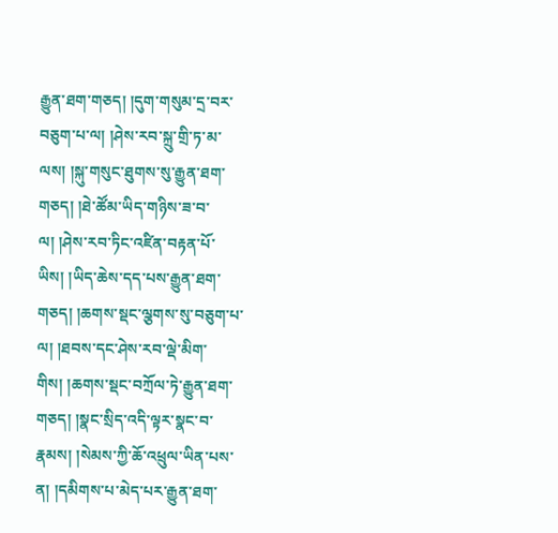རྒྱུན་ཐག་གཅད། །དུག་གསུམ་དྲ་བར་བཅུག་པ་ལ། །ཤེས་རབ་སྐྲུ་གྲི་ཏ་མ་ལས། །སྐུ་གསུང་ཐུགས་སུ་རྒྱུན་ཐག་གཅད། །ཐེ་ཚོམ་ཡིད་གཉིས་ཟ་བ་ལ། །ཤེས་རབ་ཏིང་འཛིན་བརྟན་པོ་ཡིས། །ཡིད་ཆེས་དད་པས་རྒྱུན་ཐག་གཅད། །ཆགས་སྡང་ལྕགས་སུ་བཅུག་པ་ལ། །ཐབས་དང་ཤེས་རབ་ལྡེ་མིག་གིས། །ཆགས་སྡང་བཀྲོལ་ཏེ་རྒྱུན་ཐག་གཅད། །སྣང་སྲིད་འདི་ལྟར་སྣང་བ་རྣམས། །སེམས་ཀྱི་ཆོ་འཕྲུལ་ཡིན་པས་ན། །དམིགས་པ་མེད་པར་རྒྱུན་ཐག་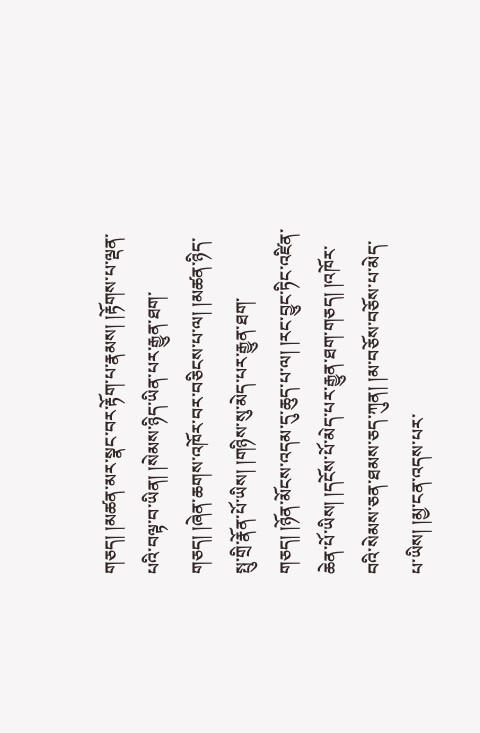གཅད། །མཚན་མར་སྣང་བར་རྟོག་པ་རྣམས། །རྟོགས་པ་ལྡན་པའི་བལྟ་བ་ཡིན། །སེམས་ཉིད་ཡིན་པར་རྒྱུན་ཐག་གཅད། །ཞེན་ཆགས་འཁོར་བར་བཅིངས་པ་ལ། །མཚན་ཉིད་སྤུ་གྲི་རྣོན་པོ་ཡིས། །གཉིས་སུ་མེད་པར་རྒྱུན་ཐག་གཅད། །ཉོན་མོངས་འདམ་དུ་ཆུད་པ་ལ། །རང་བྱུང་ཏིང་འཛིན་ཆེན་པོ་ཡིས། །དངོས་པོ་མེད་པར་རྒྱུན་ཐག་གཅད། །འཁོར་བའི་སེམས་ཅན་ཐམས་ཅད་ཀུན། །མ་བཅོས་བཅོས་པ་མེད་པ་ཡིས། །མྱ་ངན་འདས་པར་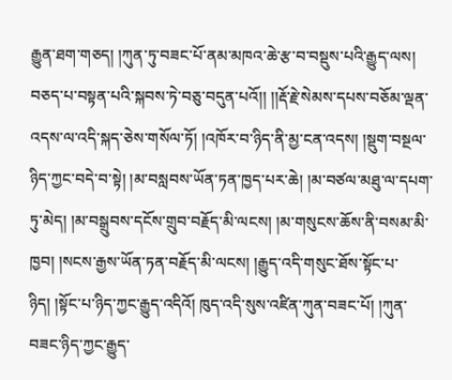རྒྱུན་ཐག་གཅད། །ཀུན་ཏུ་བཟང་པོ་ནམ་མཁའ་ཆེ་རྩ་བ་བསྡུས་པའི་རྒྱུད་ལས། བཅད་པ་བསྟན་པའི་སྐབས་ཏེ་བཅུ་བདུན་པའོ།། །།རྡོ་རྗེ་སེམས་དཔས་བཅོམ་ལྡན་འདས་ལ་འདི་སྐད་ཅེས་གསོལ་ཏོ། །འཁོར་བ་ཉིད་ནི་མྱ་ངན་འདས། །སྡུག་བསྔལ་ཉིད་ཀྱང་བདེ་བ་སྟེ། །མ་བསླབས་ཡོན་ཏན་ཁྱད་པར་ཆེ། །མ་བཙལ་མཐུ་ལ་དཔག་ཏུ་མེད། །མ་བསྒྲུབས་དངོས་གྲུབ་བརྗོད་མི་ལངས། །མ་གསུངས་ཆོས་ནི་བསམ་མི་ཁྱབ། །སངས་རྒྱས་ཡོན་ཏན་བརྗོད་མི་ལངས། །རྒྱུད་འདི་གསུང་ཐོས་སྟོང་པ་ཉིད། །སྟོང་པ་ཉིད་ཀྱང་རྒྱུད་འདིའོ། ཁུད་འདི་སུས་འཛིན་ཀུན་བཟང་པོ། །ཀུན་བཟང་ཉིད་ཀྱང་རྒྱུད་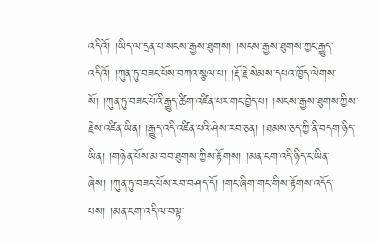འདིའོ། །ཡིད་ལ་དྲན་པ་སངས་རྒྱས་ཐུགས། །སངས་རྒྱས་ཐུགས་ཀྱང་རྒྱུད་འདིའོ། །ཀུན་ཏུ་བཟང་པོས་བཀའ་སྩལ་པ། །རྡོ་རྗེ་སེམས་དཔའ་ཁྱོད་ལེགས་སོ། །ཀུན་ཏུ་བཟང་པོའི་རྒྱུད་ཚིག་འཛིན་པར་གང་བྱེད་པ། །སངས་རྒྱས་ཐུགས་ཀྱིས་རྗེས་འཛིན་ཡིན། །རྒྱུད་འདི་འཛིན་པའི་ཤེས་རབ་ཅན། །ཐམས་ཅད་ཀྱི་ནི་བདག་ཉིད་ཡིན། །གཉེན་པོས་མ་བབ་ཐུགས་ཀྱིས་རྟོགས། །མན་ངག་འདི་ཉིད་ང་ཡིན་ཞེས། །ཀུན་ཏུ་བཟང་པོས་རབ་བཤད་དོ། །གང་ཞིག་གང་གིས་རྟོགས་འདོད་པས། །མན་ངག་འདི་ལ་བལྟ་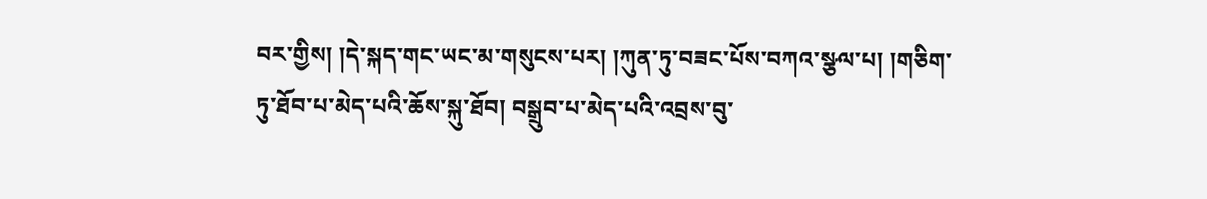བར་གྱིས། །དེ་སྐད་གང་ཡང་མ་གསུངས་པར། །ཀུན་ཏུ་བཟང་པོས་བཀའ་སྩལ་པ། །གཅིག་ཏུ་ཐོབ་པ་མེད་པའི་ཆོས་སྐུ་ཐོབ། བསྒྲུབ་པ་མེད་པའི་འབྲས་བུ་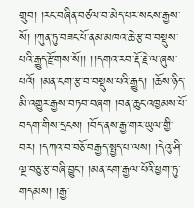གྲུབ། །རང་བཞིན་བཙལ་བ་མེད་པར་སངས་རྒྱས་སོ། །ཀུན་ཏུ་བཟང་པོ་ནམ་མཁའ་ཆེ་རྩ་བ་བསྡུས་པའི་རྒྱུད་རྫོགས་སོ།། །།དགའ་རབ་རྡོ་རྗེ་ལ་ཞུས་པའོ། །མན་ངག་རྩ་བ་བསྡུས་པའི་རྒྱུད། །ཆོས་ཉིད་མི་འགྱུར་རྒྱས་བཏབ་བཞག །བན་ཆུང་འཁྱམས་པོ་བདག་གིས་དྲངས། །བོད་ནས་རྒྱ་གར་ཡུལ་གྱི་བར། །དཀའ་བ་བཅོ་བརྒྱད་སྤྱད་པ་ལས། །དེའུ་ཤི་ལྔ་བཅུ་རྩ་བཞི་བྱུང་། །མན་ངག་རྒྱལ་པོའི་ཕྱག་ཏུ་གདམས། །རྒྱ་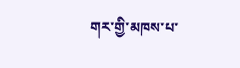གར་གྱི་མཁས་པ་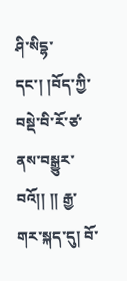ཤི་སིདྷ་དང་། །བོད་ཀྱི་བསྡེ་བི་རོ་ཙ་ནས་བསྒྱུར་བའོ།། །། རྒྱ་གར་སྐད་དུ། བོ་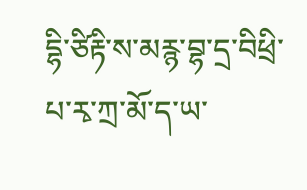དྷི་ཙིརྟི་ས་མརྙ་བྷ་དྲ་བིཕྲི་པ་རྭ་ཀྲ་མོ་ད་ཡ་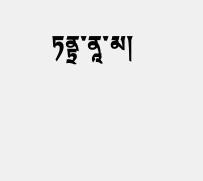ཏནྟྲ་ནཱ་མ།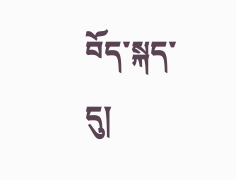བོད་སྐད་དུ།